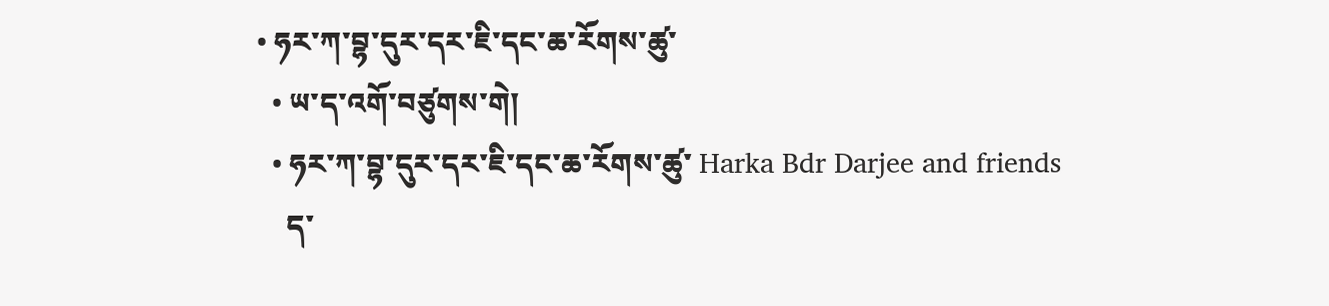• ཧར་ཀ་བྷ་དུར་དར་ཇི་དང་ཆ་རོགས་ཚུ་
  • ཡ་ད་འགོ་བཙུགས་གེ།
  • ཧར་ཀ་བྷ་དུར་དར་ཇི་དང་ཆ་རོགས་ཚུ་ Harka Bdr Darjee and friends
    ད་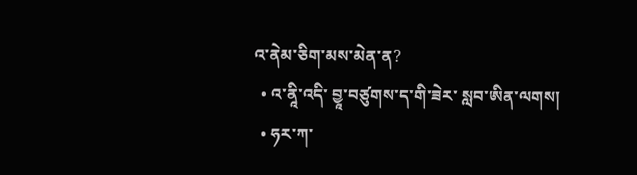འ་ནེམ་ཅིག་མས་མེན་ན?
  • འ་ནཱི་འདི་ བྱཱ་བཙུགས་ད་གི་ཟེར་ སླབ་ཨིན་ལགས།
  • ཧར་ཀ་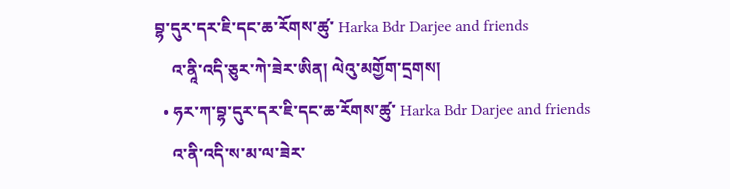བྷ་དུར་དར་ཇི་དང་ཆ་རོགས་ཚུ་ Harka Bdr Darjee and friends
    འ་ནཱི་འདི་ཅུར་ཀེ་ཟེར་ཨིན། ལེའུ་མགྱོག་དྲགས།
  • ཧར་ཀ་བྷ་དུར་དར་ཇི་དང་ཆ་རོགས་ཚུ་ Harka Bdr Darjee and friends
    འ་ནི་འདི་ས་མ་ལ་ཟེར་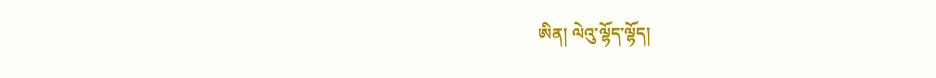ཨིན། ལེའུ་ལྷོད་ལྷོད།